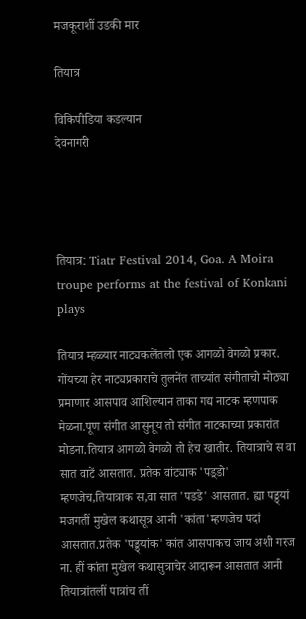मजकूराशीं उडकी मार

तियात्र

विकिपीडिया कडल्यान
देवनागरी




तियात्रː Tiatr Festival 2014, Goa. A Moira troupe performs at the festival of Konkani plays

तियात्र म्हळ्यार नाट्यकलेंतलो एक आगळो वेगळो प्रकार. गोंयच्या हेर नाट्यप्रकाराचे तुलनेंत ताच्यांत संगीताचो मोठ्या प्रमाणार आसपाव आशिल्यान ताका गद्य नाटक म्हणपाक मेळना.पूण संगीत आसुनूय तो संगीत नाटकाच्या प्रकारांत मोडना.तियात्र आगळो वेगळो तो हेच खातीर. तियात्राचे स वा सात वाटें आसतात. प्रतेक वांट्याक 'पड़्डो' म्हणजेच,तियात्राक स,वा सात 'पडडे' आसतात. ह्या पड्ड्यां मजगतीं मुखेल कथासूत्र आनी 'कांता'म्हणजेच पदां आसतात.प्रतेक 'पड्ड्यांक' कांत आसपाकच जाय अशी गरज ना. हीं कांता मुखेल कथासुत्राचेर आदारून आसतात आनी तियात्रांतलीं पात्रांच तीं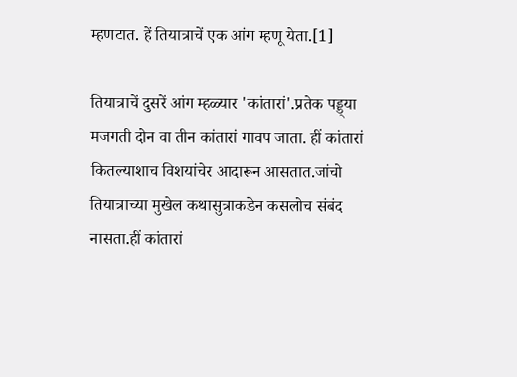म्हणटात. हें तियात्राचें एक आंग म्हणू येता.[1]

तियात्राचें दुसरें आंग म्हळ्यार 'कांतारां'.प्रतेक पड्ड्या मजगती दोन वा तीन कांतारां गावप जाता. हीं कांतारां कितल्याशाच विशयांचेर आदारून आसतात.जांचो तियात्राच्या मुखेल कथासुत्राकडेन कसलोच संबंद नासता.हीं कांतारां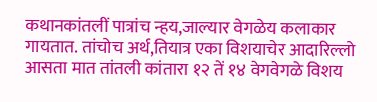कथानकांतलीं पात्रांच न्हय,जाल्यार वेगळेय कलाकार गायतात. तांचोच अर्थ,तियात्र एका विशयाचेर आदारिल्लो आसता मात तांतली कांतारा १२ तें १४ वेगवेगळे विशय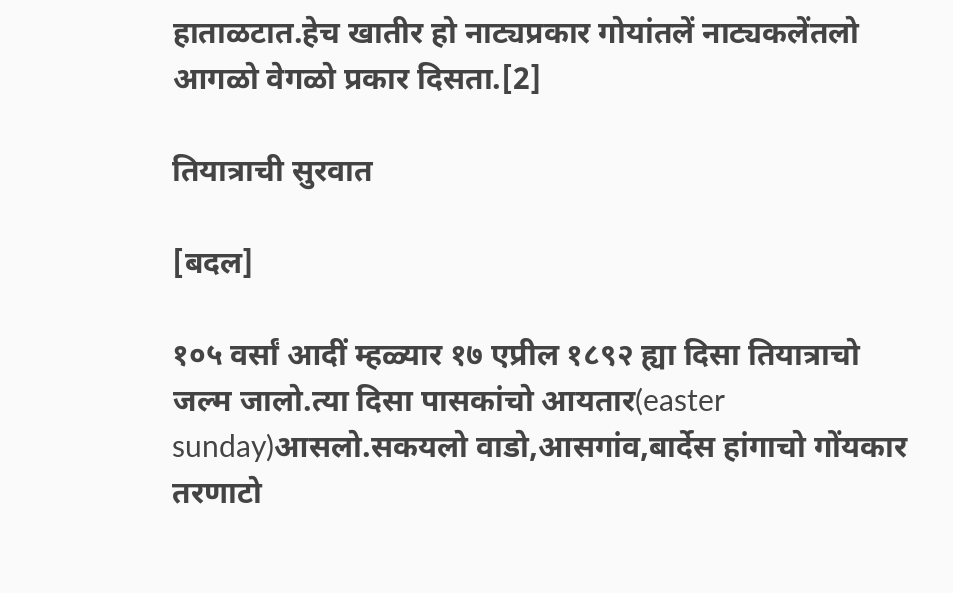हाताळटात.हेच खातीर हो नाट्यप्रकार गोयांतलें नाट्यकलेंतलो आगळो वेगळो प्रकार दिसता.[2]

तियात्राची सुरवात

[बदल]

१०५ वर्सां आदीं म्हळ्यार १७ एप्रील १८९२ ह्या दिसा तियात्राचो जल्म जालो.त्या दिसा पासकांचो आयतार‍(easter sunday)आसलो.सकयलो वाडो,आसगांव,बार्देस हांगाचो गोंयकार तरणाटो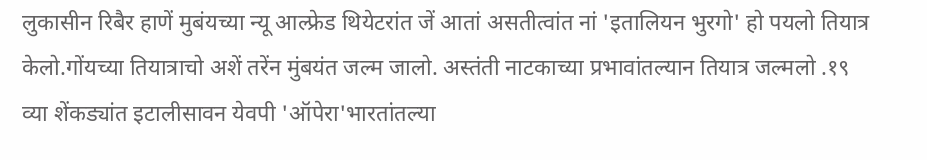लुकासीन रिबैर हाणें मुबंयच्या न्यू आल्फ्रेड थियेटरांत‍ जें आतां असतीत्वांत नां 'इतालियन भुरगो' हो पयलो तियात्र केलो.गोंयच्या तियात्राचो अशें तरेंन मुंबयंत जल्म जालो. अस्तंती नाटकाच्या प्रभावांतल्यान तियात्र जल्मलो .१९ व्या शेंकड्यांत इटालीसावन येवपी 'ऑपेरा'भारतांतल्या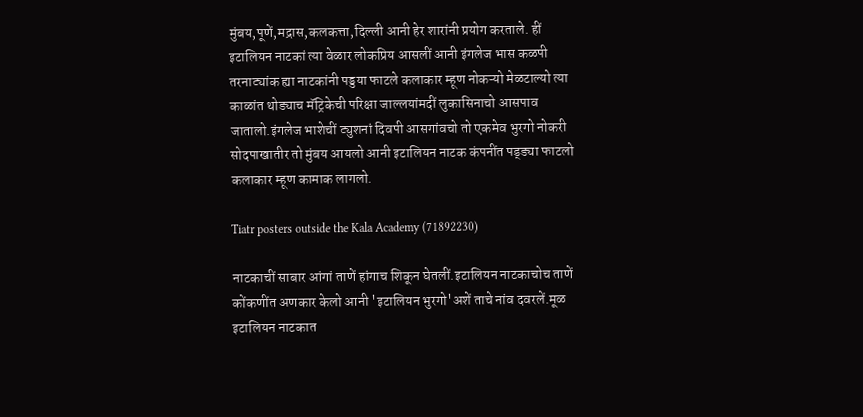मुंबय,पूणें,मद्रास,कलकत्ता,दिल्ली आनी हेर शारांनी प्रयोग करताले. हीं इटालियन नाटकां त्या वेळार लोकप्रिय आसलीं आनी इंगलेज भास कळपी तरनाट्यांक ह्या नाटकांनी पड्डया फाटले कलाकार म्हूण नोकऱ्यो मेळटाल्यो त्या काळांत थोड्याच मॅट्रिकेची परिक्षा जाल्लयांमदीं लुकासिनाचो आसपाव जातालो.इंगलेज भाशेचीं ट्युशनां दिवपी आसगांवचो तो एकमेव भुरगो नोकरी सोदपाखातीर तो मुंबय आयलो आनी इटालियन नाटक कंपनींत पड्ड्या फाटलो कलाकार म्हूण कामाक लागलो.

Tiatr posters outside the Kala Academy (71892230)

नाटकाचीं साबार आंगां ताणें हांगाच शिकून घेतलीं.इटालियन नाटकाचोच ताणें कोंकणींत अणकार केलो आनी 'इटालियन भुरगो'अशें ताचे नांव दवरलें.मूळ इटालियन नाटकात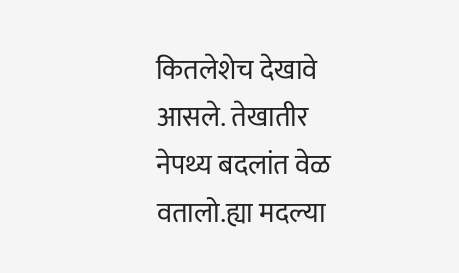कितलेशेच देखावे आसले. तेखातीर नेपथ्य बदलांत वेळ वतालो.ह्या मदल्या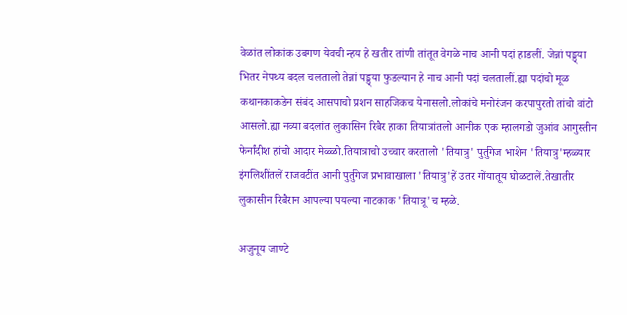वेळांत लोकांक उबगण येवची न्हय हे खतीर तांणी तांतूत वेगळे नाच आनी पदां हाडलीं. जेन्नां पड्ड्या भितर नेपथ्य बदल चलतालो तेन्नां पड्ड्या फुडल्यान हे नाच आनी पदां चलतालीं.ह्या पदांचो मूळ कथानकाकडेन संबंद आसपाचो प्रशन साहजिकच येनासलो.लोकांचे मनोरंजन करपापुरतो तांचो वांटो आसलो.ह्या नव्या बदलांत लुकासिन रिबैर हाका तियात्रांतलो आनीक एक म्हालगडो जुआंव आगुस्तीन फेर्नांदीश हांचो आदार मेळ्ळो.तियात्राचो उच्चार करतालो 'तियात्रु' पुर्तुगेज भाशेन 'तियात्रु'म्हळ्यार इंगलिशींतलें राजवटींत आनी पुर्तुगेज प्रभावाखाला 'तियात्रु'हें उतर गोंयातूय घोळटालें.तेखातीर लुकासीन रिबैरान आपल्या पयल्या नाटकाक 'तियात्रू'च म्हळे.

अजुनूय जाण्टे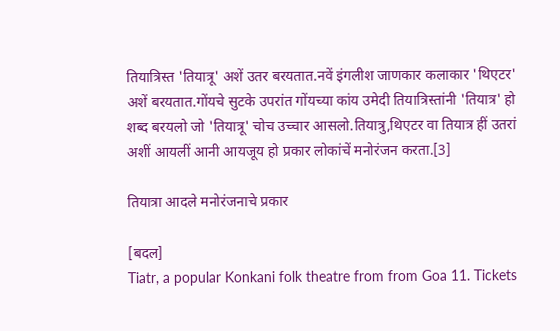तियात्रिस्त 'तियात्रू' अशें उतर बरयतात.नवें इंगलीश जाणकार कलाकार 'थिएटर' अशें बरयतात.गोंयचे सुटके उपरांत गोंयच्या कांय उमेदी तियात्रिस्तांनी 'तियात्र' हो शब्द बरयलो जो 'तियात्रू' चोच उच्चार आसलो.तियात्रु,थिएटर वा तियात्र हीं उतरां अशीं आयलीं आनी आयजूय हो प्रकार लोकांचें मनोरंजन करता.[3]

तियात्रा आदले मनोरंजनाचे प्रकार

[बदल]
Tiatr, a popular Konkani folk theatre from from Goa 11. Tickets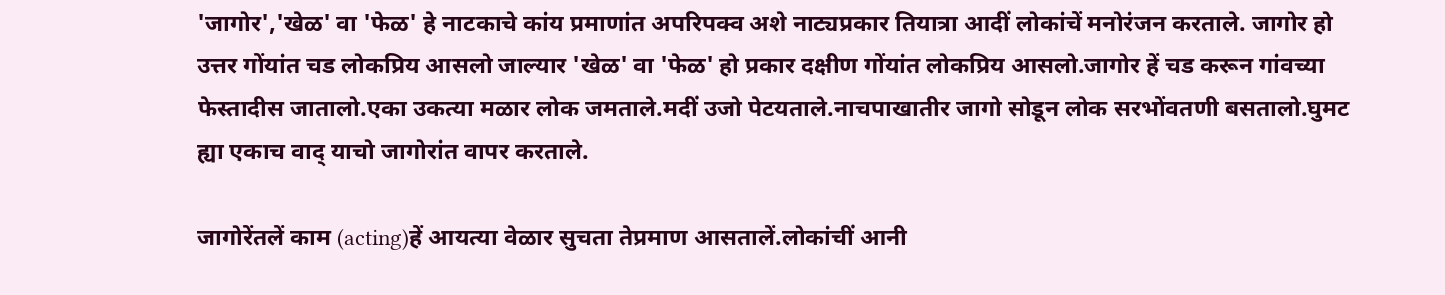'जागोर','खेळ' वा 'फेळ' हे नाटकाचे कांय प्रमाणांत अपरिपक्व अशे नाट्यप्रकार तियात्रा आदीं लोकांचें मनोरंजन करताले. जागोर हो उत्तर गोंयांत चड लोकप्रिय आसलो जाल्यार 'खेळ' वा 'फेळ' हो प्रकार दक्षीण गोंयांत लोकप्रिय आसलो.जागोर हें चड करून गांवच्या फेस्तादीस जातालो.एका उकत्या मळार लोक जमताले.मदीं उजो पेटयताले.नाचपाखातीर जागो सोडून लोक सरभोंवतणी बसतालो.घुमट ह्या एकाच वाद् याचो जागोरांत वापर करताले.

जागोरेंतलें काम (acting)हें आयत्या वेळार सुचता तेप्रमाण आसतालें.लोकांचीं आनी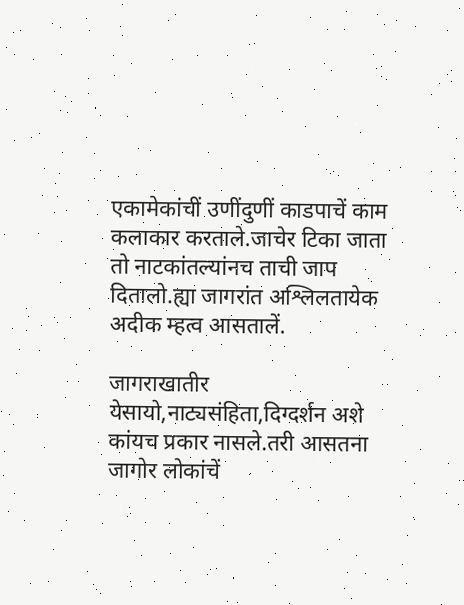एकामेकांचीं उणींदुणीं काडपाचें काम कलाकार करताले.जाचेर टिका जाता तो नाटकांतल्यांनच ताची जाप दितालो.ह्या जागरांत अश्लिलतायेक अदीक म्हत्व आसतालें.

जागराखातीर येसायो,नाट्यसंहिता,दिग्दर्शन अशे कांयच प्रकार नासले.तरी आसतना जागोर लोकांचें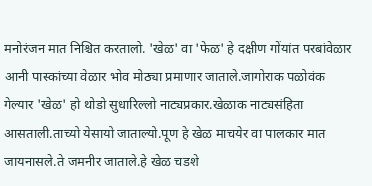मनोरंजन मात निश्चित करतालो. 'खेळ' वा 'फेळ' हे दक्षीण गोंयांत परबांवेळार आनी पास्कांच्या वेळार भोव मोठ्या प्रमाणार जाताले.जागोराक पळोवंक गेल्यार 'खेळ' हो थोडो सुधारिल्लो नाट्यप्रकार.खेळाक नाट्यसंहिता आसताली.ताच्यो येसायो जाताल्यो.पूण हे खेळ माचयेर वा पालकार मात जायनासले.ते जमनीर जाताले.हे खेळ चडशे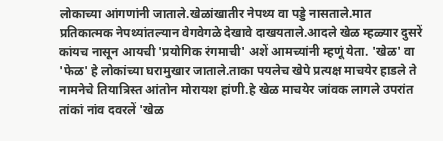लोकाच्या आंगणांनी जाताले.खेळांखातीर नेपथ्य वा पड्डे नासताले.मात प्रतिकात्मक नेपथ्यांतल्यान वेगवेगळे देखावे दाखयताले.आदले खेळ म्हळ्यार दुसरें कांयच नासून आयची 'प्रयोगिक रंगमाची' अशें आमच्यांनी म्हणूं येता. 'खेळ' वा 'फेळ' हे लोकांच्या घरामुखार जाताले.ताका पयलेच खेपे प्रत्यक्ष माचयेर हाडले ते नामनेचे तियात्रिस्त आंतोन मोरायश हांणी.हे खेळ माचयेर जांवक लागले उपरांत तांकां नांव दवरलें 'खेळ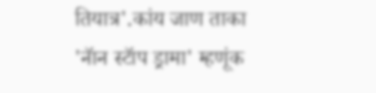तियात्र'.कांय जाण ताका 'नॅान स्टॅाप ड्रामा' म्हणूंक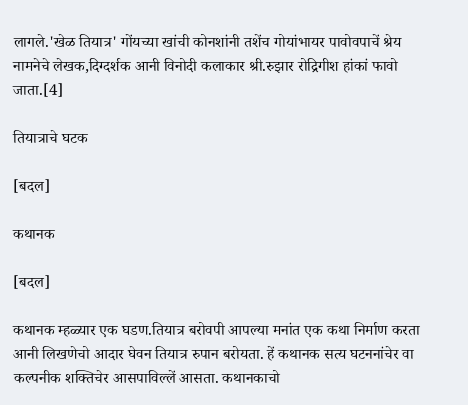लागले.'खेळ तियात्र' गोंयच्या खांची कोनशांनी तशेंच गोयांभायर पावोवपाचें श्रेय नामनेचे लेखक,दिग्दर्शक आनी विनोदी कलाकार श्री.रुझार रोद्रिगीश हांकां फावो जाता.[4]

तियात्राचे घटक

[बदल]

कथानक

[बदल]

कथानक म्हळ्यार एक घडण.तियात्र बरोवपी आपल्या मनांत एक कथा निर्माण करता आनी लिखणेचो आदार घेवन तियात्र रुपान बरोयता. हें कथानक सत्य घटननांचेर वा कल्पनीक शक्तिचेर आसपाविल्लें आसता. कथानकाचो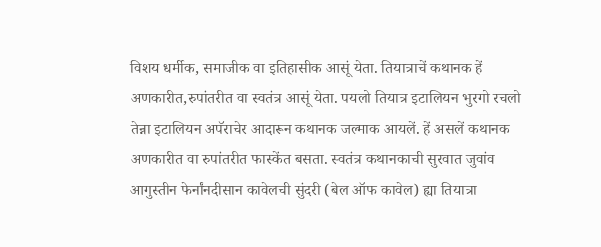विशय धर्मीक, समाजीक वा इतिहासीक आसूं येता. तियात्राचें कथानक हें अणकारीत,रुपांतरीत वा स्वतंत्र आसूं येता. पयलो तियात्र इटालियन भुरगो रचलो तेन्ना इटालियन अपॅराचेर आदारून कथानक जल्माक आयलें. हें असलें कथानक अणकारीत वा रुपांतरीत फास्केंत बसता. स्वतंत्र कथानकाची सुरवात जुवांव आगुस्तीन फेर्नांनदीसान कावेलची सुंदरी (बेल ऑफ कावेल) ह्या तियात्रा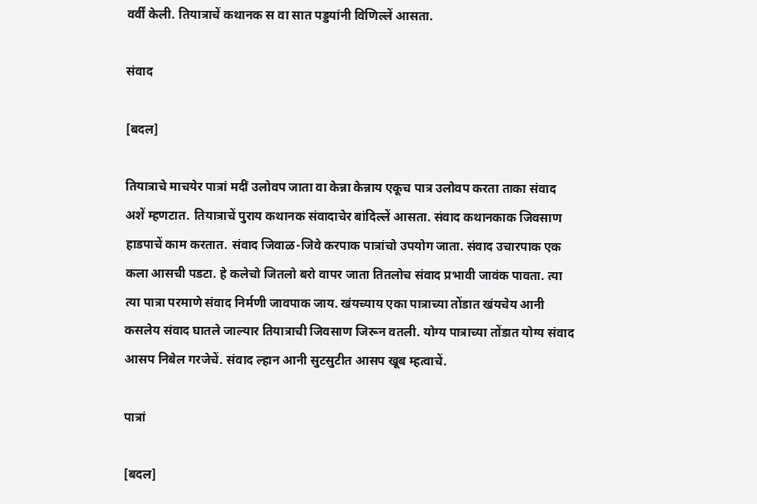वर्वीं केली. तियात्राचें कथानक स वा सात पड्डयांनी विणिल्लें आसता.

संवाद

[बदल]

तियात्राचे माचयेर पात्रां मदीं उलोवप जाता वा केन्ना केन्नाय एकूच पात्र उलोवप करता ताका संवाद अशें म्हणटात. तियात्राचें पुराय कथानक संवादाचेर बांदिल्लें आसता. संवाद कथानकाक जिवसाण हाडपाचें काम करतात. संवाद जिवाळ-जिवे करपाक पात्रांचो उपयोग जाता. संवाद उचारपाक एक कला आसची पडटा. हे कलेचो जितलो बरो वापर जाता तितलोच संवाद प्रभावी जावंक पावता. त्या त्या पात्रा परमाणे संवाद निर्मणी जावपाक जाय. खंयच्याय एका पात्राच्या तोंडात खंयचेय आनी कसलेय संवाद घातले जाल्यार तियात्राची जिवसाण जिरून वतली. योग्य पात्राच्या तोंडात योग्य संवाद आसप निबेल गरजेचें. संवाद ल्हान आनी सुटसुटीत आसप खूब म्हत्वाचें.

पात्रां

[बदल]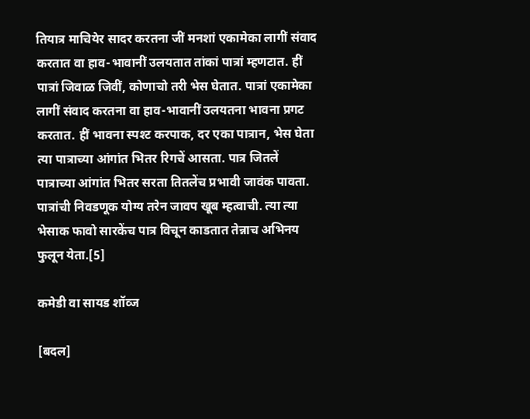तियात्र माचियेर सादर करतना जीं मनशां एकामेका लागीं संवाद करतात वा हाव-भावानीं उलयतात तांकां पात्रां म्हणटात. हीं पात्रां जिवाळ जिवीं, कोणाचो तरी भेस घेतात. पात्रां एकामेका लागीं संवाद करतना वा हाव-भावानीं उलयतना भावना प्रगट करतात. हीं भावना स्पश्ट करपाक, दर एका पात्रान, भेस घेता त्या पात्राच्या आंगांत भितर रिगचें आसता. पात्र जितलें पात्राच्या आंगांत भितर सरता तितलेंच प्रभावी जावंक पावता. पात्रांची निवडणूक योग्य तरेन जावप खूब म्हत्वाची. त्या त्या भेसाक फावो सारकेंच पात्र विचून काडतात तेन्नाच अभिनय फुलून येता.[5]

कमेडी वा सायड शॉव्ज

[बदल]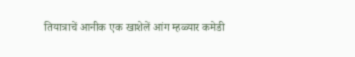तियात्राचें आनीक एक खाशेलें आंग म्हळ्यार कमेडी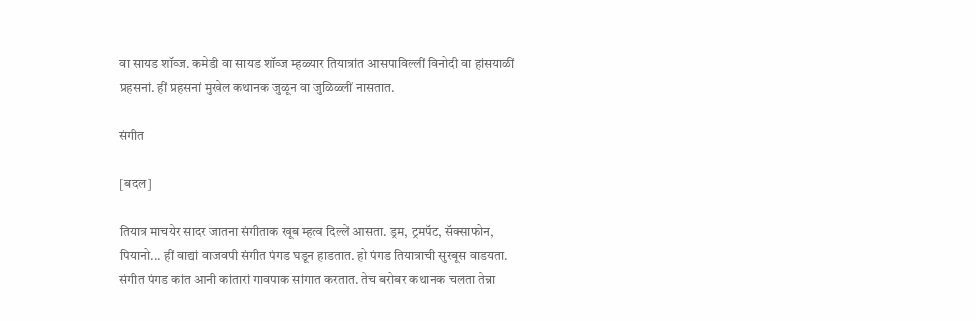वा सायड शॉव्ज. कमेडी वा सायड शॉव्ज म्हळ्यार तियात्रांत आसपाविल्लीं विनोदी वा हांसयाळीं प्रहसनां. हीं प्रहसनां मुखेल कथानक जुळून वा जुळिळ्लीं नासतात.

संगीत

[बदल]

तियात्र माचयेर सादर जातना संगीताक खूब म्हत्व दिल्लें आसता. ड्रम, ट्रमपॅट, सॅक्साफोन, पियानो... हीं वाद्यां वाजवपी संगीत पंगड घडून हाडतात. हो पंगड तियात्राची सुरबूस वाडयता. संगीत पंगड कांत आनी कांतारां गावपाक सांगात करतात. तेच बरोबर कथानक चलता तेन्ना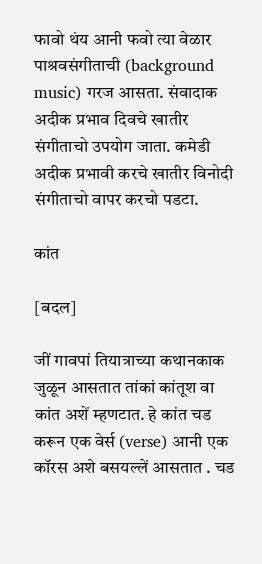फावो थंय आनी फवो त्या वेळार पाश्रवसंगीताची (background music) गरज आसता. संवादाक अदीक प्रभाव दिवचे खातीर संगीताचो उपयोग जाता. कमेडी अदीक प्रभावी करचे खातीर विनोदी संगीताचो वापर करचो पडटा.

कांत

[बदल]

जीं गावपां तियात्राच्या कथानकाक जुळून आसतात तांकां कांतूश वा कांत अशें म्हणटात. हे कांत चड करून एक वेर्स (verse) आनी एक कॉरस अशे बसयल्लें आसतात . चड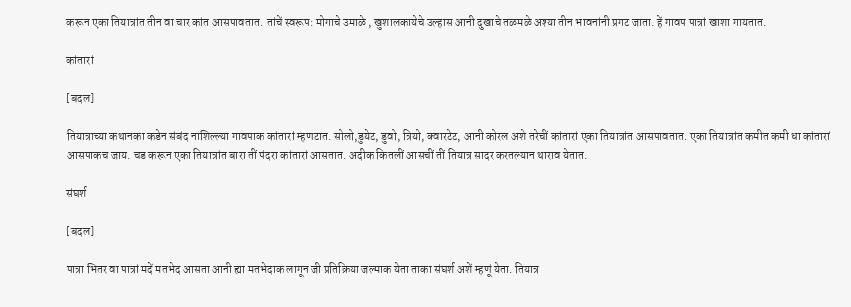करून एका तियात्रांत तीन वा चार कांत आसपावतात. तांचें स्वरूप: मोगाचे उमाळे , खुशालकायेचे उल्हास आनी दुखाचे तळमळे अश्या तीन भावनांनी प्रगट जाता. हें गावप पात्रां खाशा गायतात.

कांतारां

[बदल]

तियात्राच्या कथानका कडेन संबंद नाशिल्ल्या गावपाक कांतारां म्हणटात. सोलो,डुयेट, डुवो, त्रियो, क्वारटेट, आनी कोरल अशे तरेचीं कांतारां एका तियात्रांत आसपावतात. एका तियात्रांत कमीत कमी धा कांतारां आसपाकच जाय. चड करून एका तियात्रांत बारा तीं पंदरा कांतारां आसतात. अदीक कितलीं आसचीं तीं तियात्र सादर करतल्यान थाराव येतात.

संघर्श

[बदल]

पात्रा भितर वा पात्रां मदें मतभेद आसता आनी ह्या मतभेदाक लागून जी प्रतिक्रिया जल्माक येता ताका संघर्श अशें म्हणूं येता. तियात्र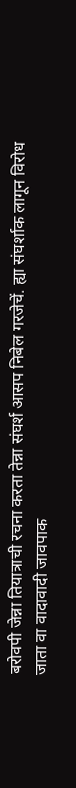बरोवपी जेन्ना तियात्राची रचना करता तेन्ना संघर्श आसप निबेल गरजेचें. ह्या संघर्शाक लागून विरोध जाता वा वादावादी जावपाक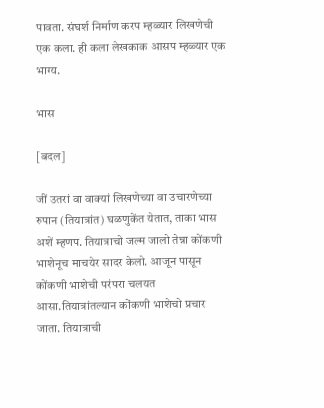पावता. संघर्श निर्माण करप म्हळ्यार लिखणेची एक कला. ही कला लेखकाक आसप म्हळ्यार एक भाग्य.

भास

[बदल]

जीं उतरां वा वाक्यां लिखणेच्या वा उचारणेच्या रुपान (तियात्रांत) घळणुकेंत येतात, ताका भास अशें म्हणप. तियात्राचो जल्म जालो तेन्ना कोंकणी भाशेनूच माचयेर सादर केलो. आजून पासून कोंकणी भाशेची परंपरा चलयत आसा.तियात्रांतल्यान कोंकणी भाशेचो प्रचार जाता. तियात्राची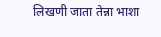लिखणी जाता तेन्ना भाशा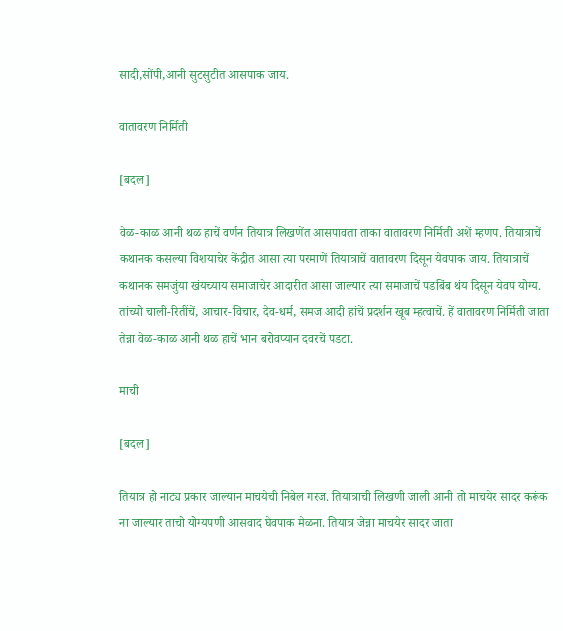सादी,सोंपी,आनी सुटसुटीत आसपाक जाय.

वातावरण निर्मिती

[बदल]

वेळ-काळ आनी थळ हाचें वर्णन तियात्र लिखणेंत आसपावता ताका वातावरण निर्मिती अशें म्हणप. तियात्राचें कथानक कसल्या विशयाचेर केंद्रीत आसा त्या परमाणें तियात्राचें वातावरण दिसून येवपाक जाय. तियात्राचें कथानक समजुंया खंयच्याय समाजाचेर आदारीत आसा जाल्यार त्या समाजाचें पडबिंब थंय दिसून येवप योग्य. तांच्यो चाली-रितींचें, आचार-विचार, देव-धर्म, समज आदी हांचें प्रदर्शन खूब म्हत्वाचें. हें वातावरण निर्मिती जाता तेन्ना वेळ-काळ आनी थळ हाचें भान बरोवप्यान दवरचें पडटा.

माची

[बदल]

तियात्र हो नाट्य प्रकार जाल्यान माचयेची निबेल गरज. तियात्राची लिखणी जाली आनी तो माचयेर सादर करूंक ना जाल्यार ताचो योग्यपणी आसवाद घेवपाक मेळना. तियात्र जेन्ना माचयेर सादर जाता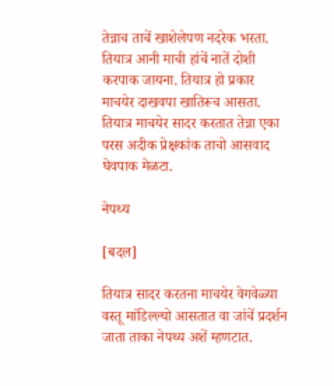तेन्नाच ताचें खाशेलेपण नदरेक भरता. तियात्र आनी माची हांचें नातें दोशी करपाक जायना. तियात्र हो प्रकार माचयेर दाखवपा खातिरूच आसता. तियात्र माचयेर सादर करतात तेन्ना एका परस अदीक प्रेक्षकांक ताचो आसवाद घेवपाक मेळटा.

नेपथ्य

[बदल]

तियात्र सादर करतना माचयेर वेगवेळ्या वस्तू मांडिल्ल्यो आसतात वा जांचें प्रदर्शन जाता ताका नेपथ्य अशें म्हणटात.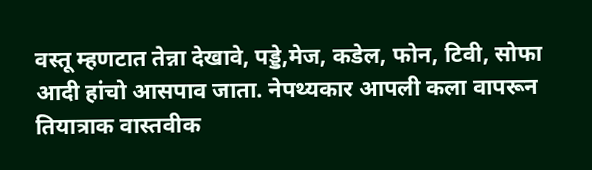वस्तू म्हणटात तेन्ना देखावे, पड्डे,मेज, कडेल, फोन, टिवी, सोफा आदी हांचो आसपाव जाता. नेपथ्यकार आपली कला वापरून तियात्राक वास्तवीक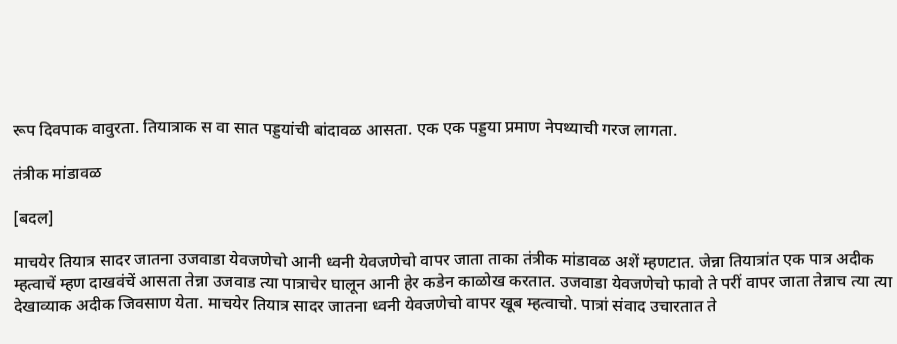रूप दिवपाक वावुरता. तियात्राक स वा सात पड्डयांची बांदावळ आसता. एक एक पड्डया प्रमाण नेपथ्याची गरज लागता.

तंत्रीक मांडावळ

[बदल]

माचयेर तियात्र सादर जातना उजवाडा येवजणेचो आनी ध्वनी येवजणेचो वापर जाता ताका तंत्रीक मांडावळ अशें म्हणटात. जेन्ना तियात्रांत एक पात्र अदीक म्हत्वाचें म्हण दाखवंचें आसता तेन्ना उजवाड त्या पात्राचेर घालून आनी हेर कडेन काळोख करतात. उजवाडा येवजणेचो फावो ते परीं वापर जाता तेन्नाच त्या त्या देखाव्याक अदीक जिवसाण येता. माचयेर तियात्र सादर जातना ध्वनी येवजणेचो वापर खूब म्हत्वाचो. पात्रां संवाद उचारतात ते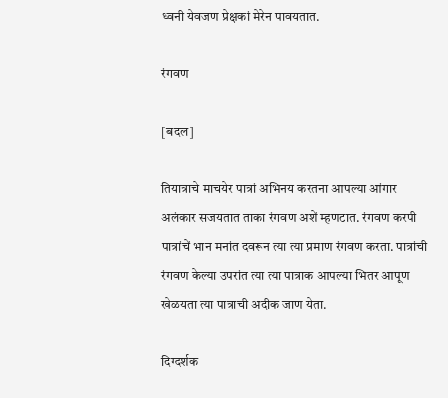ध्वनी येवजण प्रेक्षकां मेरेन पावयतात.

रंगवण

[बदल]

तियात्राचे माचयेर पात्रां अभिनय करतना आपल्या आंगार अलंकार सजयतात ताका रंगवण अशें म्हणटात. रंगवण करपी पात्रांचें भान मनांत दवरून त्या त्या प्रमाण रंगवण करता. पात्रांची रंगवण केल्या उपरांत त्या त्या पात्राक आपल्या भितर आपूण खेळयता त्या पात्राची अदीक जाण येता.

दिग्दर्शक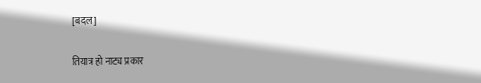[बदल]

तियात्र हो नाट्य प्रकार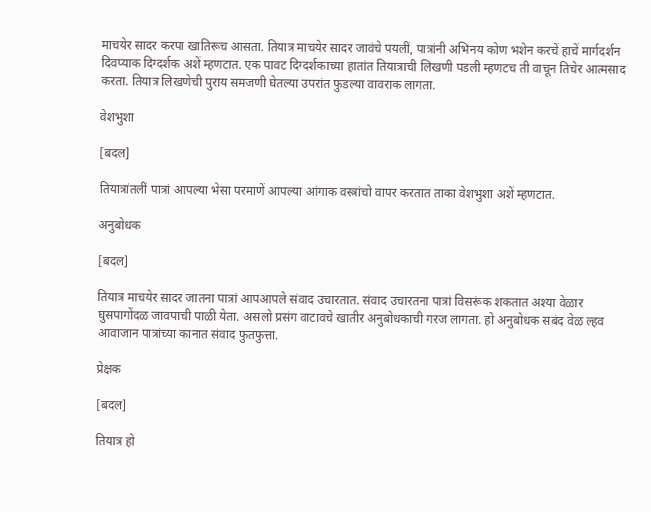माचयेर सादर करपा खातिरूच आसता. तियात्र माचयेर सादर जावंचे पयलीं, पात्रांनी अभिनय कोण भशेन करचें हाचें मार्गदर्शन दिवप्याक दिग्दर्शक अशें म्हणटात. एक पावट दिग्दर्शकाच्या हातांत तियात्राची लिखणी पडली म्हणटच ती वाचून तिचेर आत्मसाद करता. तियात्र लिखणेची पुराय समजणी घेतल्या उपरांत फुडल्या वावराक लागता.

वेशभुशा

[बदल]

तियात्रांतलीं पात्रां आपल्या भेसा परमाणें आपल्या आंगाक वस्त्रांचो वापर करतात ताका वेशभुशा अशें म्हणटात.

अनुबोधक

[बदल]

तियात्र माचयेर सादर जातना पात्रां आपआपले संवाद उचारतात. संवाद उचारतना पात्रां विसरूंक शकतात अश्या वेळार घुसपागोंदळ जावपाची पाळी येता. असलो प्रसंग वाटावचे खातीर अनुबोधकाची गरज लागता. हो अनुबोधक सबंद वेळ ल्हव आवाजान पात्रांच्या कानात संवाद फुतफुत्ता.

प्रेक्षक

[बदल]

तियात्र हो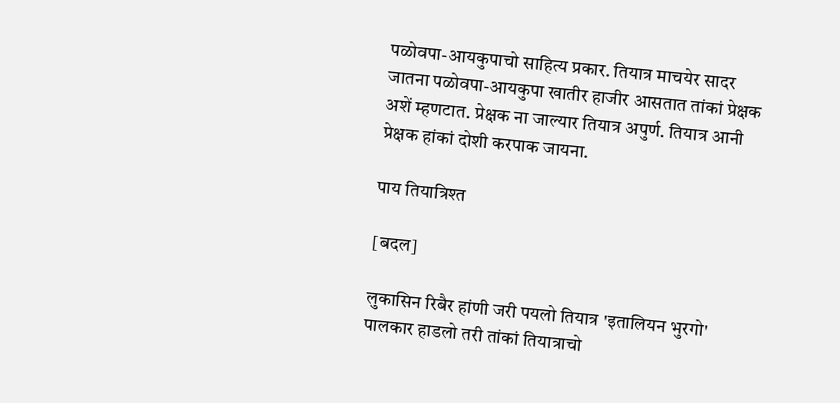पळोवपा-आयकुपाचो साहित्य प्रकार. तियात्र माचयेर सादर जातना पळोवपा-आयकुपा खातीर हाजीर आसतात तांकां प्रेक्षक अशें म्हणटात. प्रेक्षक ना जाल्यार तियात्र अपुर्ण. तियात्र आनी प्रेक्षक हांकां दोशी करपाक जायना.

पाय तियात्रिश्त

[बदल]

लुकासिन रिबैर हांणी जरी पयलो तियात्र 'इतालियन भुरगो' पालकार हाडलो तरी तांकां तियात्राचो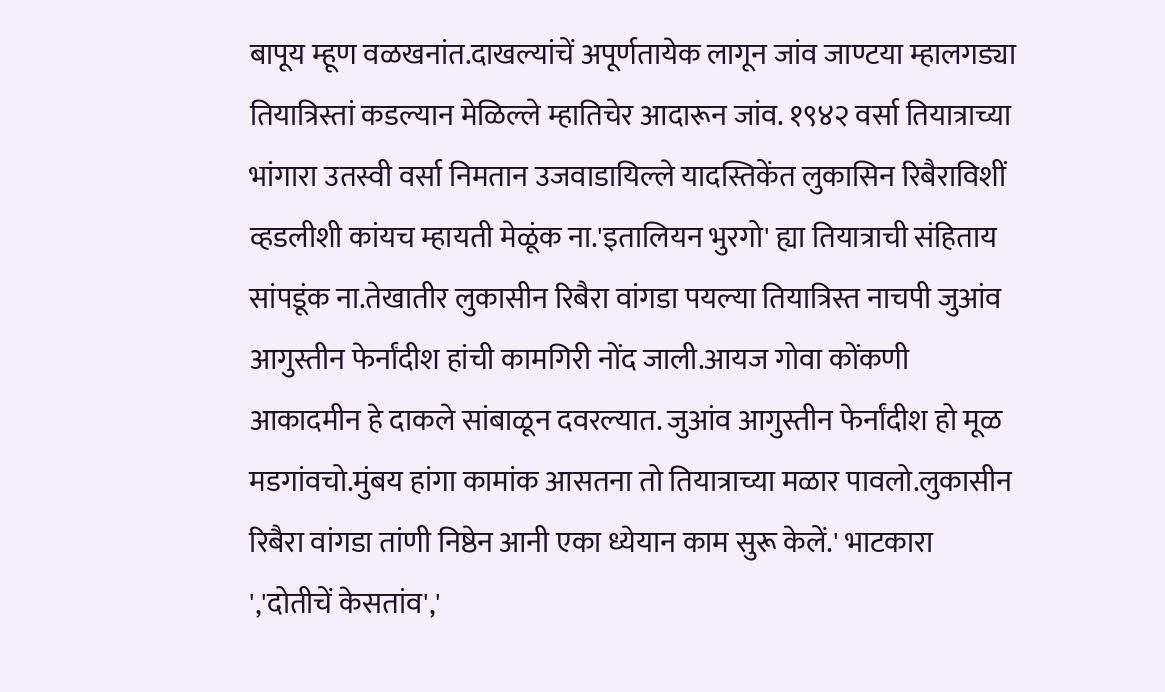बापूय म्हूण वळखनांत.दाखल्यांचें अपूर्णतायेक लागून जांव जाण्टया म्हालगड्या तियात्रिस्तां कडल्यान मेळिल्ले म्हातिचेर आदारून जांव. १९४२ वर्सा तियात्राच्या भांगारा उतस्वी वर्सा निमतान उजवाडायिल्ले यादस्तिकेंत लुकासिन रिबैराविशीं व्हडलीशी कांयच म्हायती मेळूंक ना.'इतालियन भुरगो' ह्या तियात्राची संहिताय सांपडूंक ना.तेखातीर लुकासीन रिबैरा वांगडा पयल्या तियात्रिस्त नाचपी जुआंव आगुस्तीन फेर्नांदीश हांची कामगिरी नोंद जाली.आयज गोवा कोंकणी आकादमीन हे दाकले सांबाळून दवरल्यात. जुआंव आगुस्तीन फेर्नांदीश हो मूळ मडगांवचो.मुंबय हांगा कामांक आसतना तो तियात्राच्या मळार पावलो.लुकासीन रिबैरा वांगडा तांणी निष्ठेन आनी एका ध्येयान काम सुरू केलें.' भाटकारा ','दोतीचें केसतांव','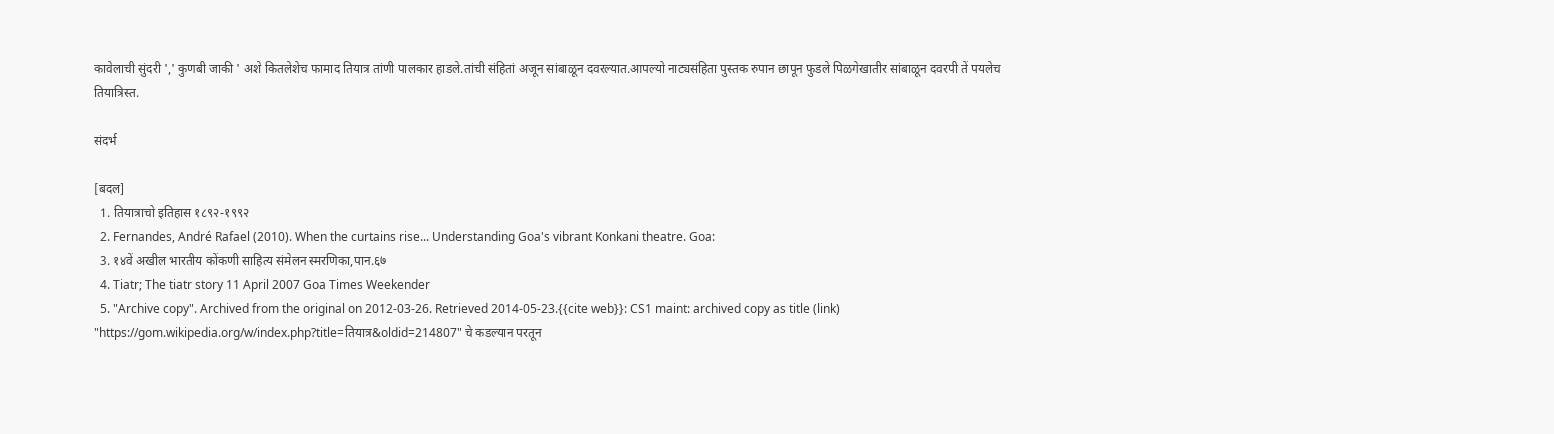कावेलाची सुंदरी ',' कुणबी जाकी ' अशे कितलेशेच फामाद तियात्र तांणी पालकार हाडले.तांची संहितां अजून सांबाळून दवरल्यात.आपल्यो नाट्यसंहिता पुस्तक रुपान छापून फुडले पिळगेखातीर सांबाळून दवरपी तें पयलेच तियात्रिस्त.

संदर्भ

[बदल]
  1. तियात्राचो इतिहास ‍१८९२-१९९२
  2. Fernandes, André Rafael (2010). When the curtains rise... Understanding Goa's vibrant Konkani theatre. Goa:
  3. १४वें अखील भारतीय कोंकणी साहित्य संमेलन स्मरणिका,पान.६७
  4. Tiatr; The tiatr story 11 April 2007 Goa Times Weekender
  5. "Archive copy". Archived from the original on 2012-03-26. Retrieved 2014-05-23.{{cite web}}: CS1 maint: archived copy as title (link)
"https://gom.wikipedia.org/w/index.php?title=तियात्र&oldid=214807" चे कडल्यान परतून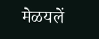मेळयलें